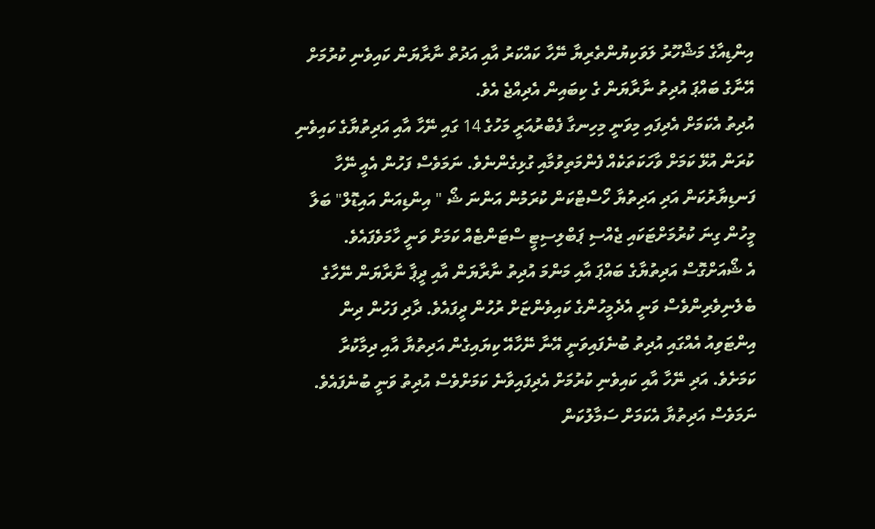އިންޑިއާގެ މަޝްހޫރު ލަވަކިޔުންތެރިޔާ ނޭހާ ކައްކަރު އާއި އަދުތް ނާރާޔަން ކައިވެނި ކުރުމަށް އޭނާގެ ބައްޕަ އުދިތު ނާރާޔަން ގެ ކިބައިން އެދިއްޖެ އެވެ.
އުދިތު އެކަމަށް އެދިފައި މިވަނީ މިހިނގާ ފެބްރުއަރީ މަހުގެ 14 ގައި ނޭހާ އާއި އަދިތުޔާގެ ކައިވެނި ކުރަން އުޅޭ ކަމަށް ވާހަކަތަކެއް ފެންމަތިވުމާއި ގުޅިގެންނެވެ. ނަމަވެސް ފަހުން އެއީ ނޭހާ ފަނޑިޔާރުކަން އަދި އަދިތުޔާ ހޯސްޓްކަން ކުރަމުން އަންނަ ޝޯ " އިންޑިއަން އައިޑޮލް" ބަލާ މީހުން ގިނަ ކުރުމަށްޓަކައި ޖެއްސި ޕަބްލިސިޓީ ސްޓަންޓެއް ކަމަށް ވަނީ ހާމަވެފައެވެ.
އެ ޝޯއަށްގޮސް އަދިތުޔާގެ ބައްޕަ އާއި މަންމަ އުދިތު ނާރާޔަން އާއި ދީޕާ ނާރާޔަން ނޭހާގެ ބެލެނިވެރިންވެސް ވަނީ އެދެމީހުންގެ ކައިވެންޏަށް ރުހުން ދީފައެވެ. ދާދި ފަހުން ދިން އިންޓަވިއު އެއްގައި އުދިތު ބުނެފައިވަނީ އޭނާ ނޭހާއޭ ކިޔައިގެން އަދިތުޔާ އާއި ދިމާކުރާ ކަމަށެވެ. އަދި ނޭހާ އާއި ކައިވެނި ކުރުމަށް އެދިފައިވާނެ ކަމަށްވެސް އުދިތު ވަނީ ބުނެފައެވެ.
ނަމަވެސް އަދިތުޔާ އެކަމަށް ސަމާލުކަން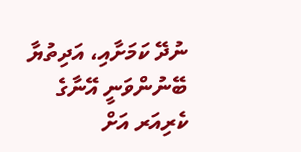ނުދޭ ކަމަށާއި، އަދިތުޔާ ބޭނުންވަނީ އޭނާގެ ކެރިއަރ އަށް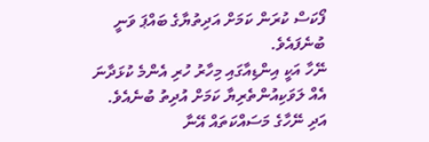ފޯކަސް ކުރަން ކަމަށް އަދިތުޔާގެ ބައްޕަ ވަނީ ބުނެފައެވެ.
ނޭހާ އަކީ އިންޑިއާގައި މިހާރު ހުރި އެންމެ ކުޅަދާނަ އެއް ލަވަކިއުންތެރިޔާ ކަމަށް އުދިތު ބުނެއެވެ. އަދި ނޭހާގެ މަސައްކަތައް އޭނާ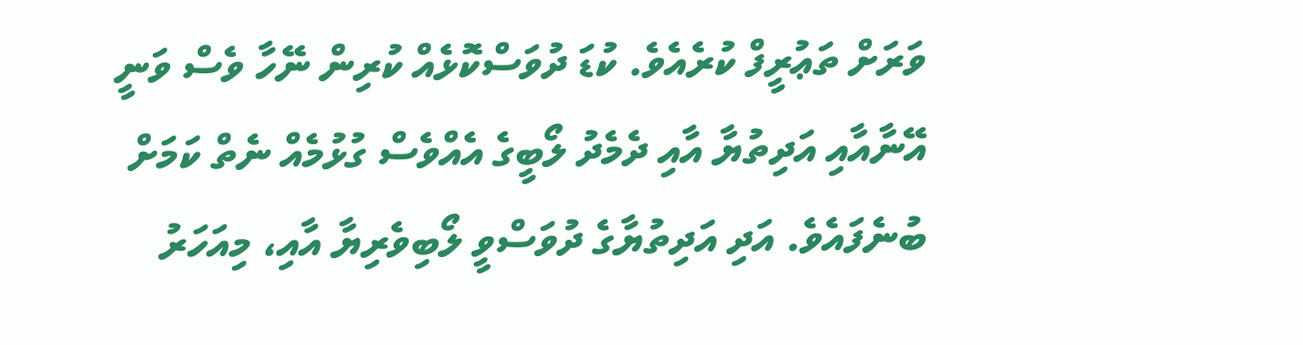ވަރަށް ތަޢުރީފް ކުރެއެވެ. ކުޑަ ދުވަސްކޮޅެއް ކުރިން ނޭހާ ވެސް ވަނީ އޭނާއާއި އަދިތުޔާ އާއި ދެމެދު ލޯބީގެ އެއްވެސް ގުޅުމެއް ނެތް ކަމަށް ބުނެފައެވެ. އަދި އަދިތުޔާގެ ދުވަސްވީ ލޯބިވެރިޔާ އާއި، މިއަހަރު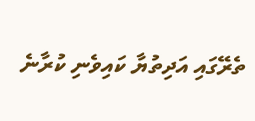ތެރޭގައި އަދިތުޔާ ކައިވެނި ކުރާނެ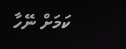ކަމަށް ނޭހާ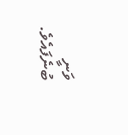ވަނީ ބުނެފައެވެ.